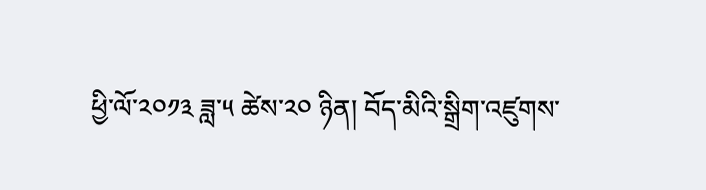ཕྱི་ལོ་༢༠༡༣ ཟླ་༥ ཚེས་༢༠ ཉིན། བོད་མིའི་སྒྲིག་འཛུགས་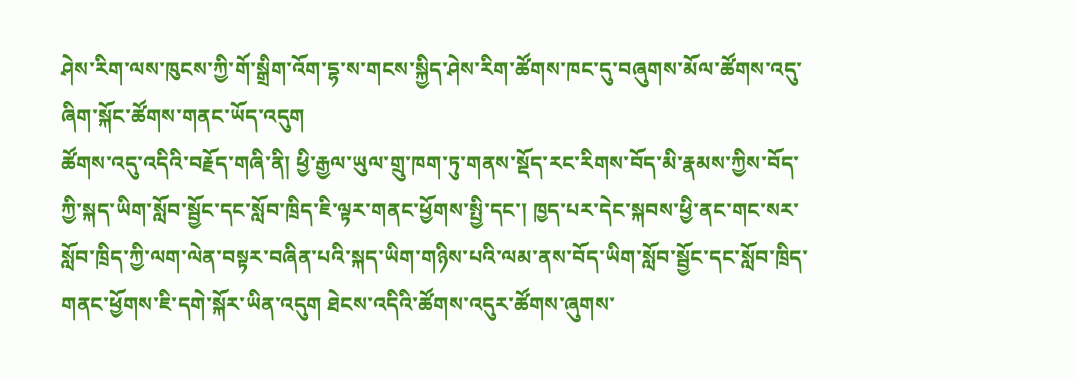ཤེས་རིག་ལས་ཁུངས་ཀྱི་གོ་སྒྲིག་འོག་དྷ་ས་གངས་སྐྱིད་ཤེས་རིག་ཚོགས་ཁང་དུ་བཞུགས་མོལ་ཚོགས་འདུ་ཞིག་སྐོང་ཚོགས་གནང་ཡོད་འདུག
ཚོགས་འདུ་འདིའི་བརྗོད་གཞི་ནི། ཕྱི་རྒྱལ་ཡུལ་གྲུ་ཁག་ཏུ་གནས་སྡོད་རང་རིགས་བོད་མི་རྣམས་ཀྱིས་བོད་ཀྱི་སྐད་ཡིག་སློབ་སྦྱོང་དང་སློབ་ཁྲིད་ཇི་ལྟར་གནང་ཕྱོགས་སྤྱི་དང་། ཁྱད་པར་དེང་སྐབས་ཕྱི་ནང་གང་སར་སློབ་ཁྲིད་ཀྱི་ལག་ལེན་བསྟར་བཞིན་པའི་སྐད་ཡིག་གཉིས་པའི་ལམ་ནས་བོད་ཡིག་སློབ་སྦྱོང་དང་སློབ་ཁྲིད་གནང་ཕྱོགས་ཇི་དགེ་སྐོར་ཡིན་འདུག ཐེངས་འདིའི་ཚོགས་འདུར་ཚོགས་ཞུགས་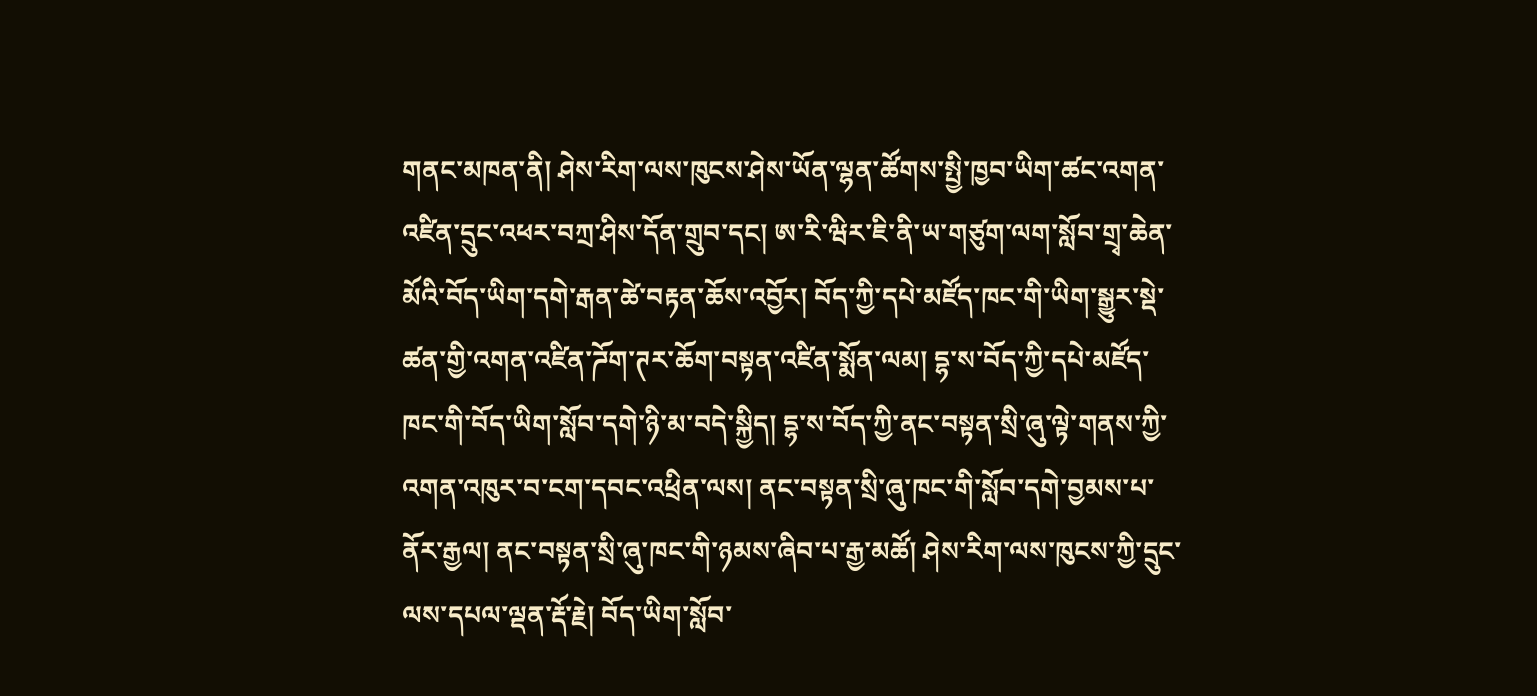གནང་མཁན་ནི། ཤེས་རིག་ལས་ཁུངས་ཤེས་ཡོན་ལྷན་ཚོགས་སྤྱི་ཁྱབ་ཡིག་ཚང་འགན་འཛིན་དྲུང་འཕར་བཀྲ་ཤིས་དོན་གྲུབ་དང། ཨ་རི་ཝིར་ཇི་ནི་ཡ་གཙུག་ལག་སློབ་གྲྭ་ཆེན་མོའི་བོད་ཡིག་དགེ་རྒན་ཚེ་བརྟན་ཆོས་འབྱོར། བོད་ཀྱི་དཔེ་མཛོད་ཁང་གི་ཡིག་སྒྱུར་སྡེ་ཚན་གྱི་འགན་འཛིན་ཌོག་ཊར་ཆོག་བསྟན་འཛིན་སྨོན་ལམ། དྷ་ས་བོད་ཀྱི་དཔེ་མཛོད་ཁང་གི་བོད་ཡིག་སློབ་དགེ་ཉི་མ་བདེ་སྐྱིད། དྷ་ས་བོད་ཀྱི་ནང་བསྟན་སྲི་ཞུ་ལྟེ་གནས་ཀྱི་འགན་འཁུར་བ་ངག་དབང་འཕྲིན་ལས། ནང་བསྟན་སྲི་ཞུ་ཁང་གི་སློབ་དགེ་བྱམས་པ་ནོར་རྒྱལ། ནང་བསྟན་སྲི་ཞུ་ཁང་གི་ཉམས་ཞིབ་པ་རྒྱ་མཚོ། ཤེས་རིག་ལས་ཁུངས་ཀྱི་དྲུང་ལས་དཔལ་ལྡན་རྡོ་རྗེ། བོད་ཡིག་སློབ་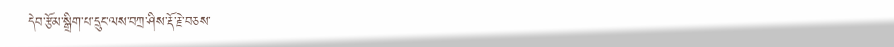དེབ་རྩོམ་སྒྲིག་པ་དྲུང་ལས་བཀྲ་ཤིས་རྡོ་རྗེ་བཅས་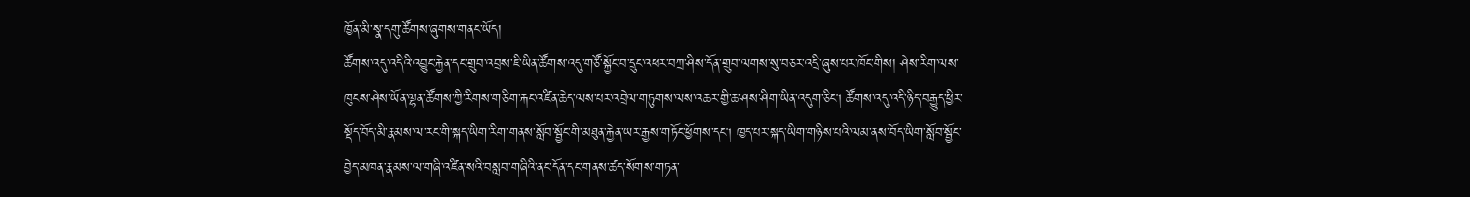ཁྱོན་མི་སྣ་དགུ་ཚོགས་ཞུགས་གནང་ཡོད།
ཚོགས་འདུ་འདིའི་འབྱུང་རྐྱེན་དང་གྲུབ་འབྲས་ཇི་ཡིན་ཚོགས་འདུ་གཙོ་སྐྱོང་བ་དྲུང་འཕར་བཀྲ་ཤིས་དོན་གྲུབ་ལགས་སུ་བཅར་འདྲི་ཞུས་པར་ཁོང་གིས། ཤེས་རིག་ལས་ཁུངས་ཤེས་ཡོན་ལྷན་ཚོགས་ཀྱི་རིགས་གཅིག་རྐང་འཛིན་ཆེད་ལས་པར་འབྲེལ་གཏུགས་ལས་འཆར་གྱི་ཆ་ཤས་ཤིག་ཡིན་འདུག་ཅིང། ཚོགས་འདུ་འདི་ཉིད་བརྒྱུད་ཕྱིར་སྡོད་བོད་མི་རྣམས་ལ་རང་གི་སྐད་ཡིག་རིག་གནས་སློབ་སྦྱོང་གི་མཐུན་རྐྱེན་ཡར་རྒྱས་གཏོང་ཕྱོགས་དང། ཁྱད་པར་སྐད་ཡིག་གཉིས་པའི་ལམ་ནས་བོད་ཡིག་སློབ་སྦྱོང་བྱེད་མཁན་རྣམས་ལ་གཞི་འཛིན་སའི་བསླབ་གཞིའི་ནང་དོན་དང་གནས་ཚད་སོགས་གཏན་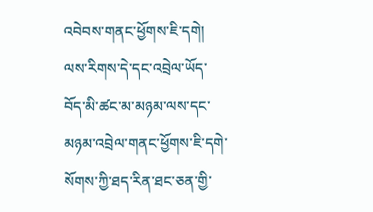འབེབས་གནང་ཕྱོགས་ཇི་དགེ། ལས་རིགས་དེ་དང་འབྲེལ་ཡོད་བོད་མི་ཚང་མ་མཉམ་ལས་དང་མཉམ་འབྲེལ་གནང་ཕྱོགས་ཇི་དགེ་སོགས་ཀྱི་ཐད་རིན་ཐང་ཅན་གྱི་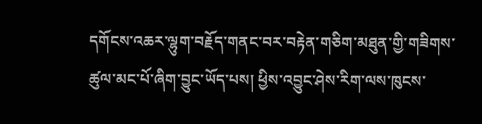དགོངས་འཆར་ལྷུག་བརྗོད་གནང་བར་བརྟེན་གཅིག་མཐུན་གྱི་གཟིགས་ཚུལ་མང་པོ་ཞིག་བྱུང་ཡོད་པས། ཕྱིས་འབྱུང་ཤེས་རིག་ལས་ཁུངས་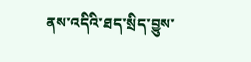ནས་འདིའི་ཐད་སྲིད་བྱུས་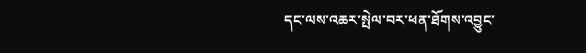དང་ལས་འཆར་སྤེལ་བར་ཕན་ཐོགས་འབྱུང་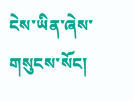ངེས་ཡིན་ཞེས་གསུངས་སོང།